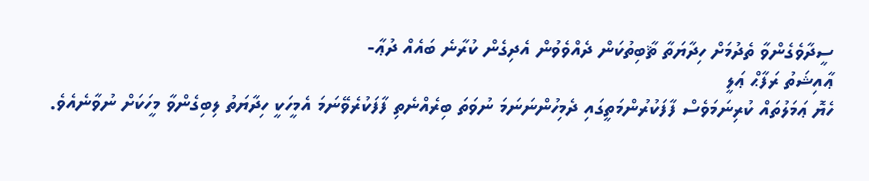ސީދާވެގެންވާ ތެދުމަށް ހިދާޔަތާ ޘާބިތުކަން ދެއްވެވުން އެދިގެން ކުރާނެ ބައެއް ދުޢާ-
ޢާއިޝަތު ރަފާޙް ޢަލީ
ހެޔޮ ޢަމަލުތައް ކުރިނަމަވެސް ފާފަކުރުންމަތީގައި ދެމިހުންނަނަމަ ނުވަތަ ބިރެއްނެތި ފާފަކުރެވޭނަމަ އެމީހަކީ ހިދާޔަތު ލިބިގެންވާ މީހަކަށް ނުވާނެއެވެ.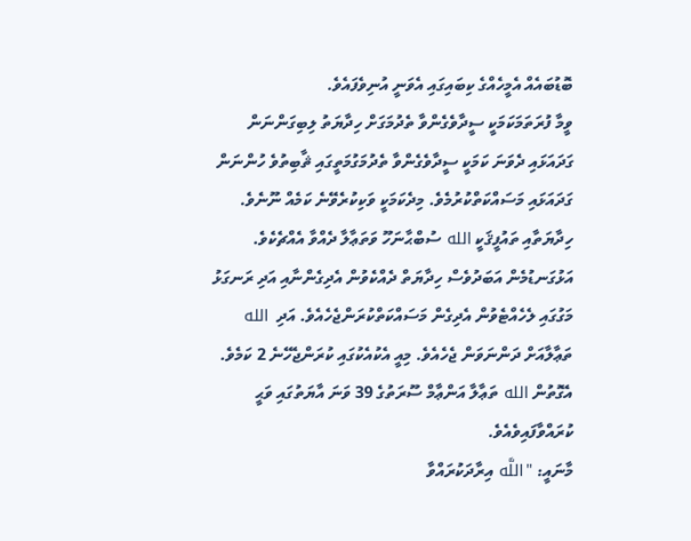ބޮޑުބައެއް އެމީހެއްގެ ކިބައިގައި އެވަނީ އުނިވެފައެވެ.
ވީމާ ފުރަތަމަކަމަކީ ސީދާވެގެންވާ ތެދުމަގަށް ހިދާޔަތު ލިބިގަންނަން ގަދައަޅައި ދެވަނަ ކަމަކީ ސީދާވެގެންވާ ތެދުމަގުމަތީގައި ޘާބިތުވެ ހުންނަން ގަދައަޅައި މަސައްކަތްކުރުމެވެ. މިދެކަމަކީ ވަކިކުރެވޭނެ ކަމެއް ނޫނެވެ.
ހިދާޔަތާއި ތައުފީޤަކީ الله ސުބްޙާނަހޫ ވަތަޢާލާ ދެއްވާ އެއްޗެކެވެ. އަޅުގަނޑުމެން އަބަދުވެސް ހިދާޔަތް ދެއްކެވުން އެދިގެންނާއި އަދި ރަނގަޅު މަގުގައި ލެހެއްޓެވުން އެދިގެން މަސައްކަތްކުރަންޖެހެއެވެ. އަދި  الله ތަޢާލާއަށް ދަންނަވަން ޖެހެއެވެ. މިއީ އެކުއެކުގައި ކުރަންޖެހޭނެ 2 ކަމެވެ.
އެގޮތުން الله ތަޢާލާ އަންޢާމް ސޫރަތުގެ 39 ވަނަ އާޔަތުގައި ވަޙީ ކުރައްވާފައިވެއެވެ.
މާނައީ: "اللَّه އިރާދަކުރައްވާ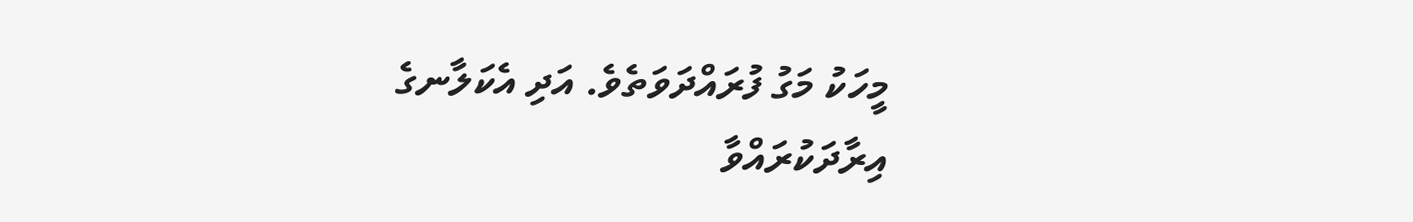މީހަކު މަގު ފުރައްދަވަތެވެ. އަދި އެކަލާނގެ އިރާދަކުރައްވާ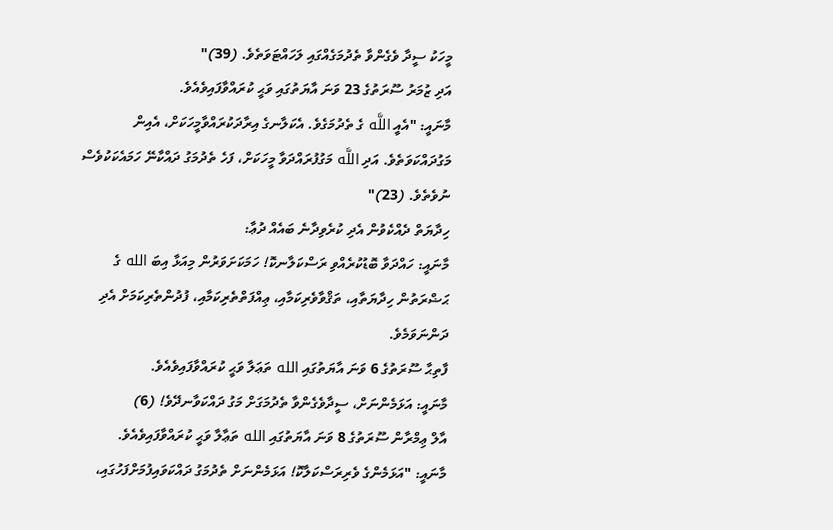މީހަކު ސީދާ ވެގެންވާ ތެދުމަގެއްގައި ލަހައްޓަވަތެވެ. (39)"
އަދި ޒުމަރު ސޫރަތުގެ 23 ވަނަ އާޔަތުގައި ވަޙީ ކުރައްވާފައިވެއެވެ.
މާނައީ: "އެއީ اللَّه ގެ ތެދުމަގެވެ. އެކަލާނގެ އިރާދަކުރައްވާމީހަކަށް، އެއިން މަގުދައްކަވަތެވެ. އަދި اللَّه މަގުފުރައްދަވާ މީހަކަށް، ފަހެ ތެދުމަގު ދައްކާނޭ ހަމައެކަކުވެސް ނުވެތެވެ. (23)"
ހިދާޔަތް ދެއްކެވުން އެދި ކުރެވިދާނެ ބައެއް ދުޢާ:
މާނައީ: ހައްދަވާ ބޮޑުކުރެއްވި ރަސްކަލާނކޮ! ހަމަކަށަވަރުން މިއަޅާ އިބަ الله ގެ ޙަޟްރަތުން ހިދާޔަތާއި، ތަޤްވާވެރިކަމާއި، ޢިއްފަތްތެރިކަމާއި، ފުދުންތެރިކަމަށް އެދި ދަންނަވަމެވެ.
ފާތިޙާ ސޫރަތުގެ 6 ވަނަ އާޔަތުގައި الله ތަޢަލާ ވަޙީ ކުރައްވާފައިވެއެވެ.
މާނައީ: އަޅަމެންނަށް، ސީދާވެގެންވާ ތެދުމަގަށް މަގު ދައްކަވާނދޭވެ! (6)
އާލް ޢިމްރާން ސޫރަތުގެ 8 ވަނަ އާޔަތުގައި الله ތަޢާލާ ވަޙީ ކުރައްވާފައިވެއެވެ.
މާނައީ: "އަޅަމެންގެ ވެރިރަސްކަލާކޮ! އަޅަމެންނަށް ތެދުމަގު ދައްކަވައިފުމަށްފަހުގައި،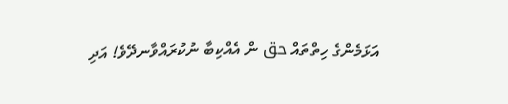އަޅަމެންގެ ހިތްތައް حق ން އެއްކިބާ ނުކުރައްވާނދޭވެ! އަދި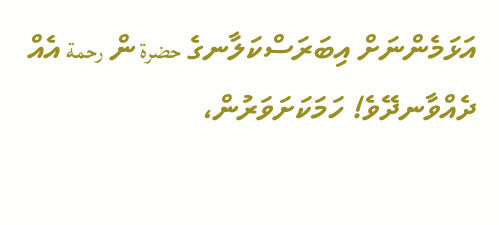އަޅަމެންނަށް އިބަރަސްކަލާނގެ حضرة ން رحمة އެއް ދެއްވާނދޭވެ! ހަމަކަށަވަރުން،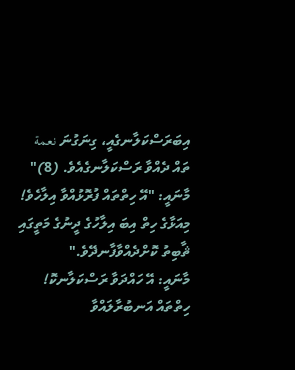އިބަރަސްކަލާނގެއީ، ގިނަގުނަ نعمة ތައް ދެއްވާ ރަސްކަލާނގެއެވެ. (8)"
މާނައީ: "އޭ ހިތްތައް ފުރޮޅުއްވާ އިލާހެވެ! މިއަޅާގެ ހިތް އިބަ އިލާހުގެ ދީނުގެ މަތީގައި ޘާބިތު ކޮށްދެއްވާފާނދޭވެ."
މާނައީ: އޭ ހައްދަވާ ރަސްކަލާނކޮ! ހިތްތައް އަނބުރާލައްވާ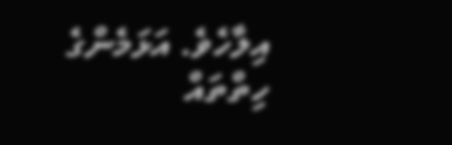އިލާހެވެ. އަޅަމެންގެ ހިތްތައް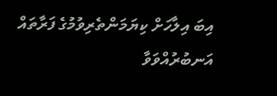އިބަ އިލާހަށް ކިޔަމަންތެރިވުމުގެ ފަރާތައް އަނބުރުއްވަވާ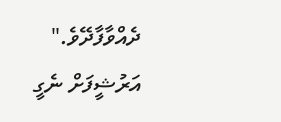ދެއްވާފާދޭވެ."
އަރުޝީފަށް ނެގީ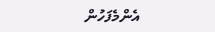އެންމެފަހުން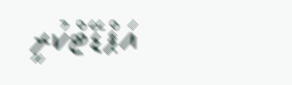އަޕްޑޭޓްކުރީ